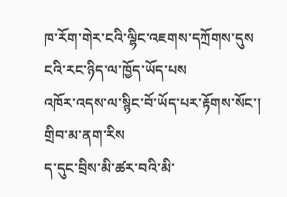ཁ་རོག་གེར་ངའི་ལྷིང་འཇགས་དཀྲོགས་དུས
ངའི་རང་ཉིད་ལ་ཁྱོད་ཡོད་པས
འཁོར་འདས་ལ་སྙིང་བོ་ཡོད་པར་རྟོགས་སོང་།
གྲིབ་མ་ནག་རིས
ད་དུང་བྲིས་མི་ཚར་བའི་མི་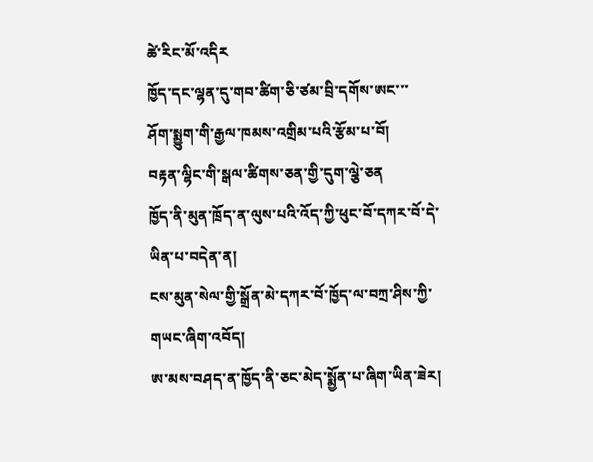ཚེ་རིང་མོ་འདིར
ཁྱོད་དང་ལྷན་དུ་གབ་ཚིག་ཅི་ཙམ་བྲི་དགོས་ཨང་་་
ཤོག་སྨྱུག་གི་རྒྱལ་ཁམས་འགྲིམ་པའི་རྩོམ་པ་བོ།
བརྟན་ལྷིང་གི་སྒལ་ཚིགས་ཅན་གྱི་དུག་ལྕེ་ཅན
ཁྱོད་ནི་མུན་ཁྲོད་ན་ལུས་པའི་འོད་ཀྱི་ཕུང་བོ་དཀར་བོ་དེ་ཡིན་པ་བདེན་ན།
ངས་མུན་སེལ་གྱི་སྒྲོན་མེ་དཀར་བོ་ཁྱོད་ལ་བཀྲ་ཤིས་ཀྱི་གཡང་ཞིག་འབོད།
ཨ་མས་བཤད་ན་ཁྱོད་ནི་ཅང་མེད་སྨྱོན་པ་ཞིག་ཡིན་ཟེར།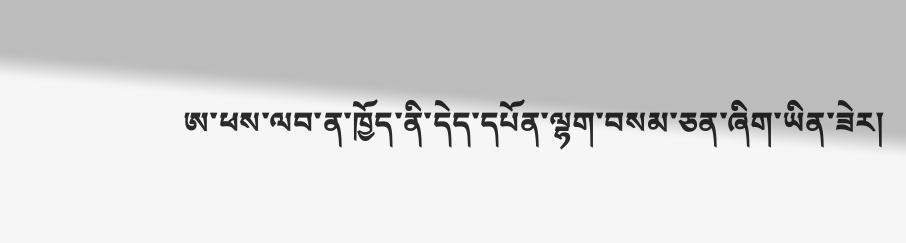ཨ་ཕས་ལབ་ན་ཁྱོད་ནི་དེད་དཔོན་ལྷག་བསམ་ཅན་ཞིག་ཡིན་ཟེར།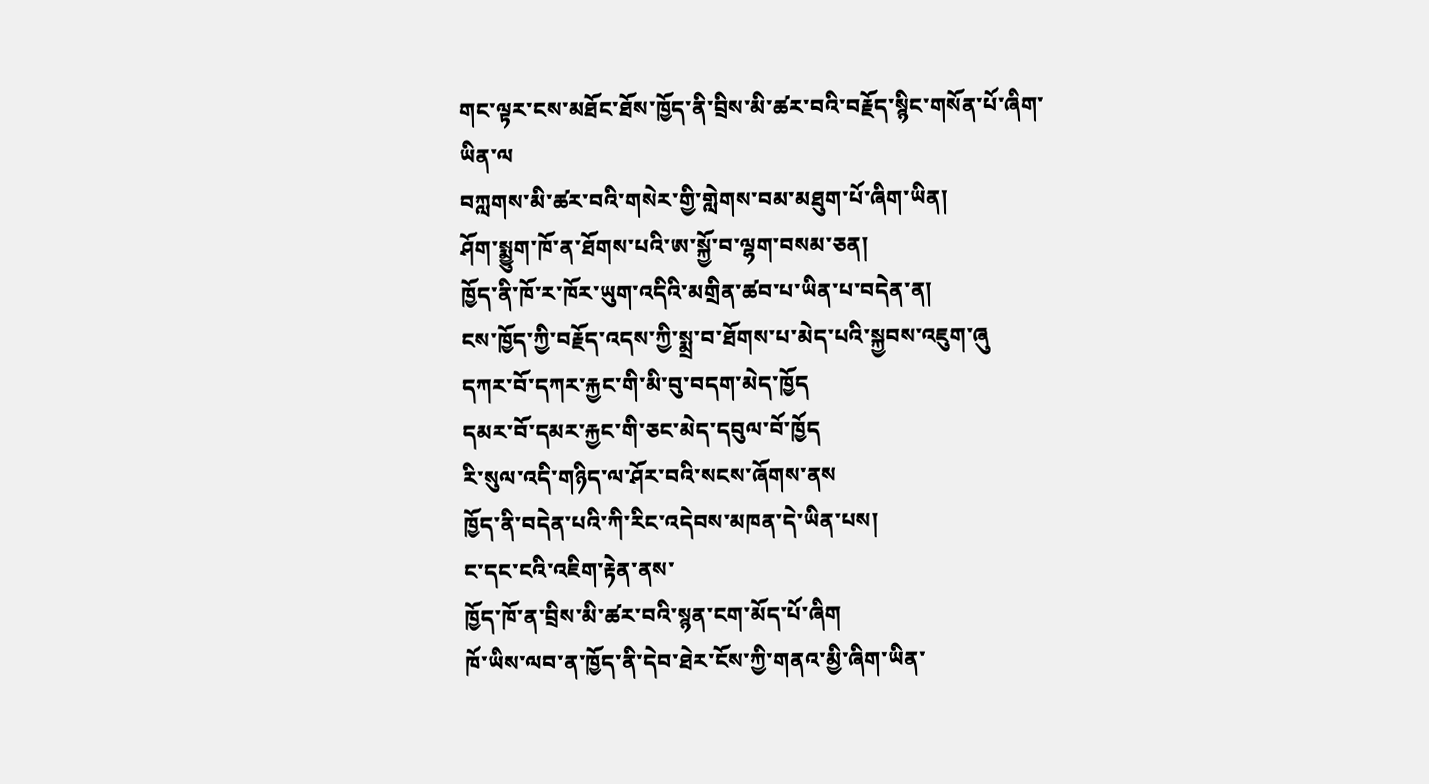གང་ལྟར་ངས་མཐོང་ཐོས་ཁྱོད་ནི་བྲིས་མི་ཚར་བའི་བརྗོད་སྙིང་གསོན་པོ་ཞིག་ཡིན་ལ
བཀླགས་མི་ཚར་བའི་གསེར་གྱི་གླེགས་བམ་མཐུག་པོ་ཞིག་ཡིན།
ཤོག་སྨྱུག་ཁོ་ན་ཐོགས་པའི་ཨ་སྐྱོ་བ་ལྷག་བསམ་ཅན།
ཁྱོད་ནི་ཁོ་ར་ཁོར་ཡུག་འདིའི་མགྲིན་ཚབ་པ་ཡིན་པ་བདེན་ན།
ངས་ཁྱོད་ཀྱི་བརྗོད་འདས་ཀྱི་སྨྲ་བ་ཐོགས་པ་མེད་པའི་སྐྱབས་འཇུག་ཞུ
དཀར་བོ་དཀར་རྐྱང་གི་མི་བུ་བདག་མེད་ཁྱོད
དམར་བོ་དམར་རྐྱང་གི་ཅང་མེད་དབུལ་བོ་ཁྱོད
རི་སུལ་འདི་གཉིད་ལ་ཤོར་བའི་སངས་ཞོགས་ནས
ཁྱོད་ནི་བདེན་པའི་ཀི་རིང་འདེབས་མཁན་དེ་ཡིན་པས།
ང་དང་ངའི་འཇིག་རྟེན་ནས་
ཁྱོད་ཁོ་ན་བྲིས་མི་ཚར་བའི་སྙན་ངག་མོད་པོ་ཞིག
ཁོ་ཡིས་ལབ་ན་ཁྱོད་ནི་དེབ་ཐེར་ངོས་ཀྱི་གནའ་མྱི་ཞིག་ཡིན་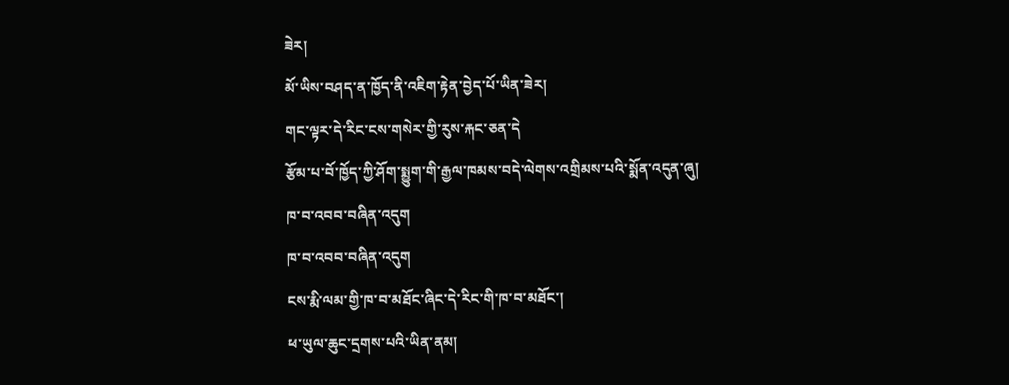ཟེར།
མོ་ཡིས་བཤད་ན་ཁྱོད་ནི་འཇིག་རྟེན་བྱེད་པོ་ཡིན་ཟེར།
གང་ལྟར་དེ་རིང་ངས་གསེར་གྱི་རུས་རྐང་ཅན་དེ
རྩོམ་པ་བོ་ཁྱོད་ཀྱི་ཤོག་སྨྱུག་གི་རྒྱལ་ཁམས་བདེ་ལེགས་འགྲིམས་པའི་སྨོན་འདུན་ཞུ།
ཁ་བ་འབབ་བཞིན་འདུག
ཁ་བ་འབབ་བཞིན་འདུག
ངས་རྨི་ལམ་གྱི་ཁ་བ་མཐོང་ཞིང་དེ་རིང་གི་ཁ་བ་མཐོང་།
ཕ་ཡུལ་ཆུང་དྲགས་པའི་ཡིན་ནམ།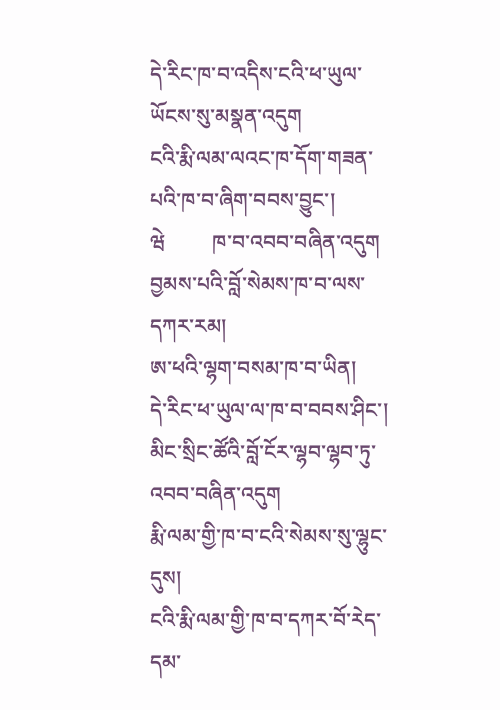དེ་རིང་ཁ་བ་འདིས་ངའི་ཕ་ཡུལ་ཡོངས་སུ་མསྣན་འདུག
ངའི་རྨི་ལམ་ལའང་ཁ་དོག་གཟན་པའི་ཁ་བ་ཞིག་བབས་བྱུང་།
ཝེ         ཁ་བ་འབབ་བཞིན་འདུག
བྱམས་པའི་བློ་སེམས་ཁ་བ་ལས་དཀར་རམ།
ཨ་ཕའི་ལྷག་བསམ་ཁ་བ་ཡིན།
དེ་རིང་ཕ་ཡུལ་ལ་ཁ་བ་བབས་ཤིང་།
མིང་སྲིང་ཚོའི་བློ་ངོར་ལྷབ་ལྷབ་ཏུ་འབབ་བཞིན་འདུག
རྨི་ལམ་གྱི་ཁ་བ་ངའི་སེམས་སུ་ལྷུང་དུས།
ངའི་རྨི་ལམ་གྱི་ཁ་བ་དཀར་བོ་རེད་དམ་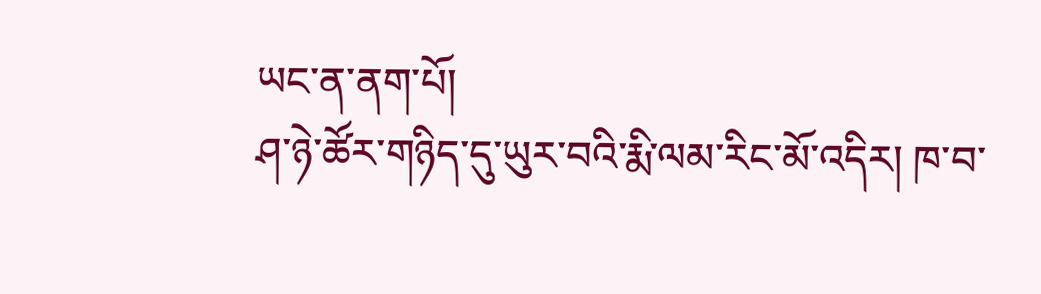ཡང་ན་ནག་པོ།
ཤ་ཉེ་ཚོར་གཉིད་དུ་ཡུར་བའི་རྨི་ལམ་རིང་མོ་འདིར། ཁ་བ་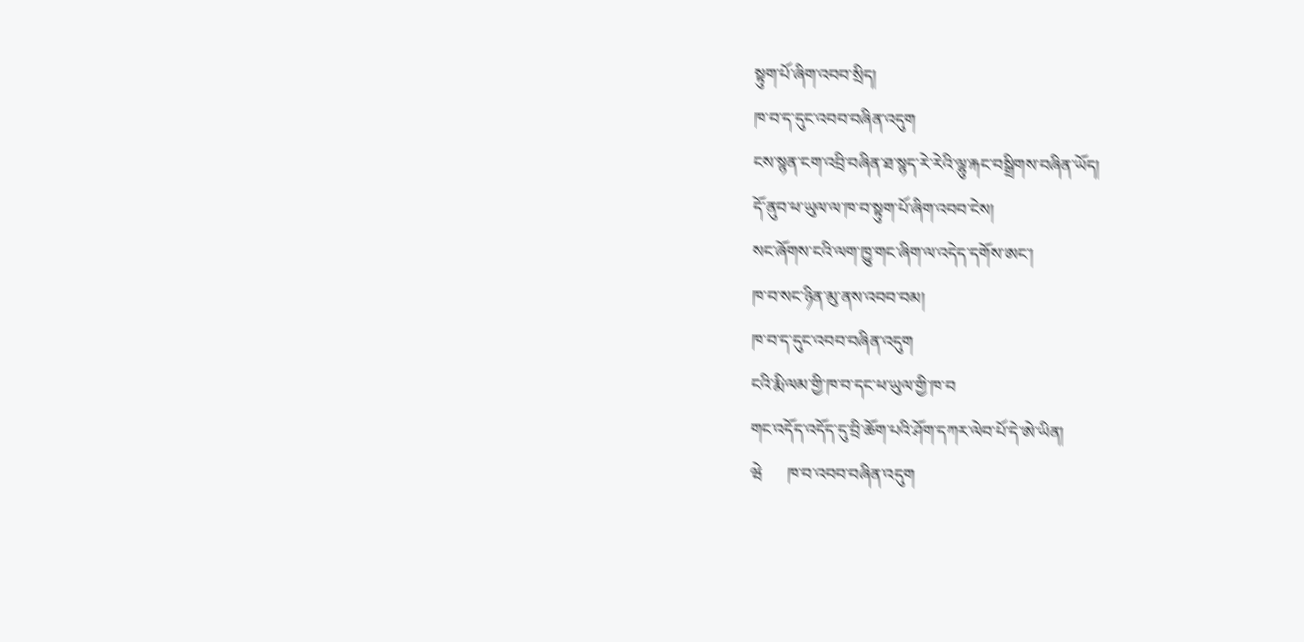སྟུག་པོ་ཞིག་འབབ་སྲིད།
ཁ་བ་ད་དུང་འབབ་བཞིན་འདུག
ངས་སྙན་ངག་འབྲི་བཞིན་ཐ་སྙད་རེ་རེའི་ལྷུ་རྐང་བསྒྲིགས་བཞིན་ཡོད།
དོ་ནུབ་ཕ་ཡུལ་ལ་ཁ་བ་སྟུག་པོ་ཞིག་འབབ་ངེས།
སང་ཞོགས་ངའི་ལག་ཁྱུ་གང་ཞིག་ལ་འདེད་དགོས་ཨང་།
ཁ་བ་སང་ཉིན་མུ་ནས་འབབ་བམ།
ཁ་བ་ད་དུང་འབབ་བཞིན་འདུག
ངའི་རྨི་ལམ་གྱི་ཁ་བ་དང་ཕ་ཡུལ་གྱི་ཁ་བ
གང་འདོད་འདོད་དུ་བྲི་ཆོག་པའི་ཤོག་དཀར་ལེབ་པོ་དེ་ཨེ་ཡིན།
ཝེ      ཁ་བ་འབབ་བཞིན་འདུག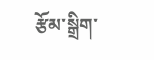རྩོམ་སྒྲིག་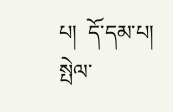པ།  དོ་དམ་པ།  སྤེལ་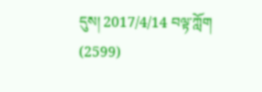དུས། 2017/4/14 བལྟ་ཀློག (2599)